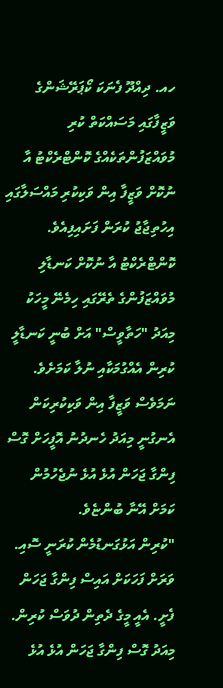ހއ. ދިއްދޫ ފެނަކަ ކޯޕަރޭޝަންގެ ވަޒީފާގައި މަސައްކަތް ކުރި މުވައްޒަފުންތަކެއްގެ ކޮންޓްރެކްޓު އާ ނުކޮށް ވަޒީފާ އިން ވަކިކުރި މައްސަލާގައި އިހުތިޖާޖު ކުރަން ފަށައިފިއެވެ.
ކޮންޓްރެކްޓު އާ ނުކޮށް ކަނޑާލި މުވައްޒަފުންގެ ތެރޭގައި ހިމެނޭ މީހަކު މިއަދު "ހަތާވީސް" އަށް ބުނީ ކަނޑާލީ ކުރިން އެއްގުމަކާއި ނުލާ ކަމަށެވެ. ނަމަވެސް ވަޒީފާ އިން ވަކިކުރިކަން އެނގުނީ މިއަދު ހެނދުނު އޮފީހަށް ގޮސް ފިންގާ ޖަހަން އުޅެ އުޅެ ނުޖެހުމުން ކަމަށް އޭނާ ބުންޏެވެ.
"ކުރިން އަޅުގަނޑުމެން ކުރަނީ ސޮއި. ވަރަށް ފަހަކަށް އައިސް ފިންގާ ޖަހަން ފެށީ. އެއީ މީގެ ދެތިން ދުވަސް ކުރިން. މިއަދު ގޮސް ފިންގާ ޖަހަން އުޅެ އުޅެ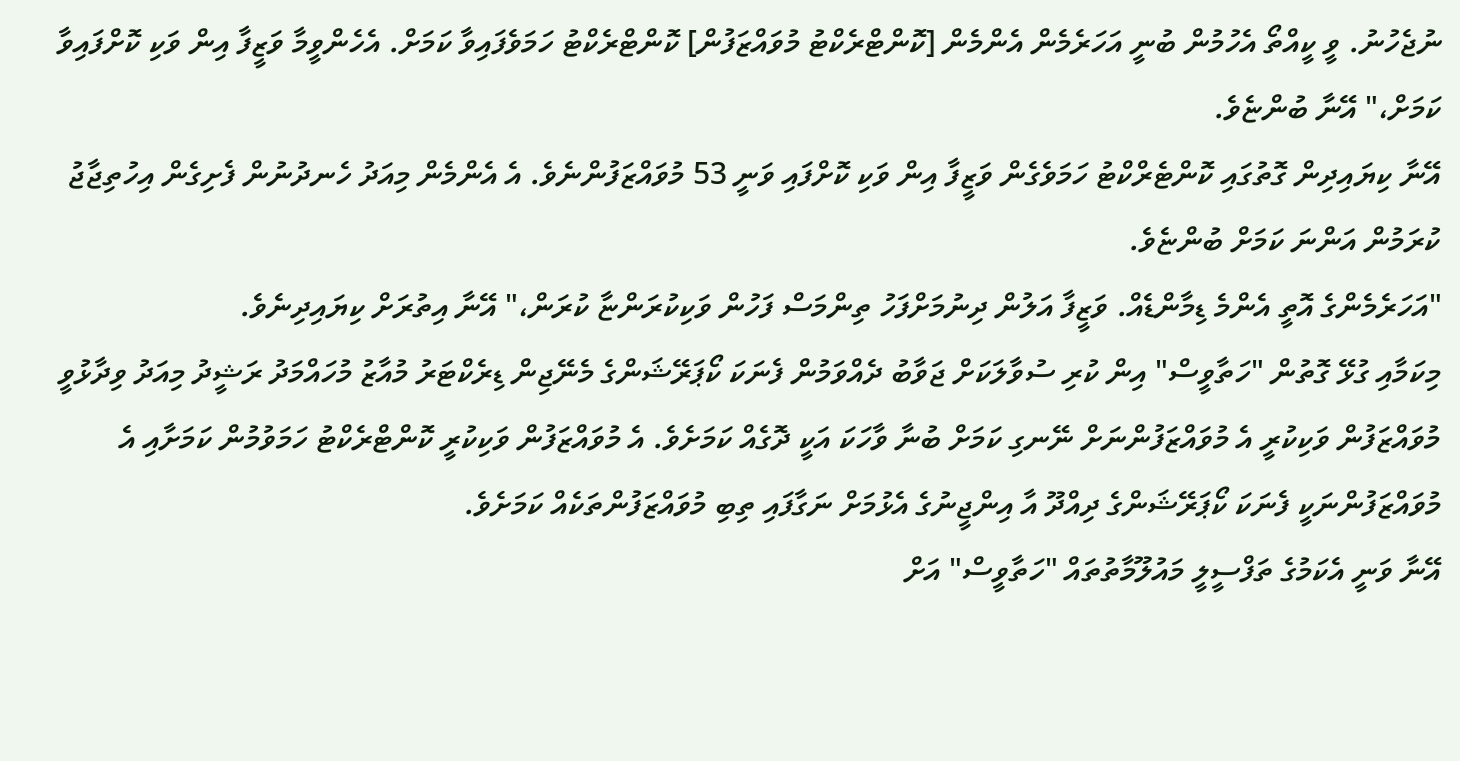ނުޖެހުނު. ވީ ކީއްތޯ އެހުމުން ބުނީ އަހަރެމެން އެންމެން [ކޮންޓްރެކްޓު މުވައްޒަފުން] ކޮންޓްރެކްޓު ހަމަވެފައިވާ ކަމަށް. އެހެންވީމާ ވަޒީފާ އިން ވަކި ކޮށްފައިވާ ކަމަށް،" އޭނާ ބުންޏެވެ.
އޭނާ ކިޔައިދިން ގޮތުގައި ކޮންޓެރްކްޓު ހަމަވެގެން ވަޒީފާ އިން ވަކި ކޮށްފައި ވަނީ 53 މުވައްޒަފުންނެވެ. އެ އެންމެން މިއަދު ހެނދުނުން ފެށިގެން އިހުތިޖާޖު ކުރަމުން އަންނަ ކަމަށް ބުންޏެވެ.
"އަހަރެމެންގެ އޮތީ އެންމެ ޑިމާންޑެއް. ވަޒީފާ އަލުން ދިނުމަށްފަހު ތިންމަސް ފަހުން ވަކިކުރަންޏާ ކުރަން،" އޭނާ އިތުރަށް ކިޔައިދިނެވެ.
މިކަމާއި ގުޅޭ ގޮތުން "ހަތާވީސް" އިން ކުރި ސުވާލަކަށް ޖަވާބު ދެއްވަމުން ފެނަކަ ކޯޕަރޭޝަންގެ މެނޭޖިން ޑިރެކްޓަރު މުއާޒު މުހައްމަދު ރަޝީދު މިއަދު ވިދާޅުވީ މުވައްޒަފުން ވަކިކުރީ އެ މުވައްޒަފުންނަށް ނޭނގި ކަމަށް ބުނާ ވާހަކަ އަކީ ދޮގެއް ކަމަށެވެ. އެ މުވައްޒަފުން ވަކިކުރީ ކޮންޓްރެކްޓު ހަމަވުމުން ކަމަށާއި އެ މުވައްޒަފުންނަކީ ފެނަކަ ކޯޕަރޭޝަންގެ ދިއްދޫ އާ އިންޖީނުގެ އެޅުމަށް ނަގާފައި ތިބި މުވައްޒަފުންތަކެއް ކަމަށެވެ.
އޭނާ ވަނީ އެކަމުގެ ތަފްސީލީ މައުލޫމާތުތައް "ހަތާވީސް" އަށް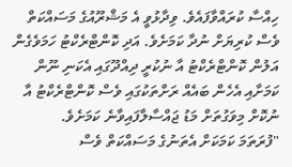ހިއްސާ ކުރައްވާފައެވެ. ވިދާޅުވީ އެ މަޝްރޫއުގެ މަސައްކަތް ވެސް ކުރިޔަށް ނުދާ ކަމަށެވެ. އަދި ކޮންޓްރެކްޓު ހަމަވެގެން އަލުން ކޮންޓްރެކްޓު އާ ނުކުރީ ދިއްދޫގައި އެކަނި ނޫން ކަމަށާއި އެހެން ބައެއް ރަށްތަކުގައި ވެސް ކޮންޓްރެކްޓު އާ ނުކޮށް މިވަގުތަށް މަޑު ޖައްސާލާފައިވާނެ ކަމަށެވެ.
"ފުރަތަމަ ކަމަކަށް އެތަނުގެ މަސައްކަތް ވެސް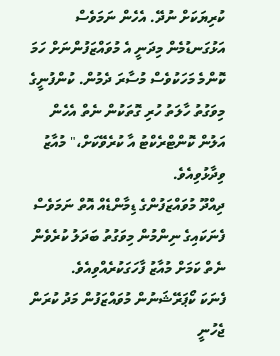ކުރިޔަކަށް ނުދޭ. އެހެން ނަމަވެސް އަޅުގަނޑުމެން މިދަނީ އެ މުވައްޒަފުންނަށް ހަމަ ކޮންމެ މަހަކުވެސް މުސާރަ ދެމުން. ކުންފުނީގެ މިވަގުތު ހާލަތު ހުރި ގޮތަކުން ނެތް އެހެން އަލުން ކޮންޓްރެކްޓު އާ ކުރެވޭކަށް،" މުއާޒު ވިދާޅުވިއެވެ.
ދިއްދޫ މުވައްޒަފުންގެ ޑިމާންޑެއް އޮތް ނަމަވެސް ފެނަކައިގެ ނިންމުން މިވަގުތު ބަދަލު ކުރެވެން ނެތް ކަމަށް މުއާޒު ފާހަގަކުރެއްވިއެވެ.
ފެނަކަ ކޯޕަރޭޝަނުން މުވައްޒަފުން މަދު ކުރަން ޖެހުނީ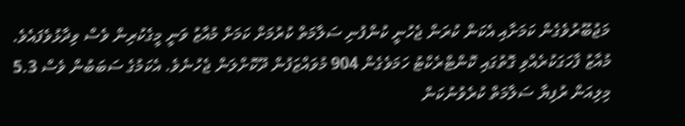މަޖުބޫރުވެގެން ކަމަށާއި އެކަން ކުރަން ޖެހުނީ ކުންފުނި ސަލާމަތް ކުރުމަށް ކަމަށް މުއާޒު ވަނީ މީގެކުރިން ވެސް ވިދާޅުވެފައެވެ. މުއާޒު ފާހަގަކުރެއްވި ގޮތުގައި ކޮންޓްރެކްޓު ހަމަވެގެން 904 މުވައްޒަފުން ދޫކޮށްލަން ޖެހުނެވެ. އެކަމުގެ ސަބަބުން ވެސް 5.3 މިލިއަން ރުފިޔާ ސަލާމަތް ކުރެވުނުކަން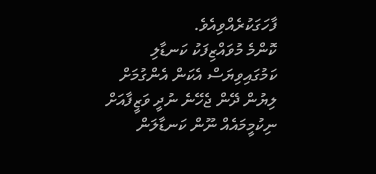ފާހަގަކުރެއްވިއެވެ.
ކޮންމެ މުވައްޒިފަކު ކަނޑާލި ކަމުގައިވިޔަސް އެކަން އެންގުމަށް ލިޔުން ދޭން ޖެހޭނެ ނުދީ ވަޒީފާއަށް ނިކުމީމައެއް ނޫން ކަނޑާލަން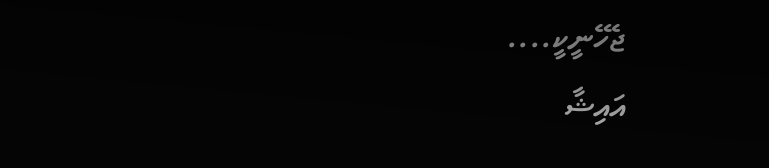ޖެހޭނީކީ....
އައިޝާ